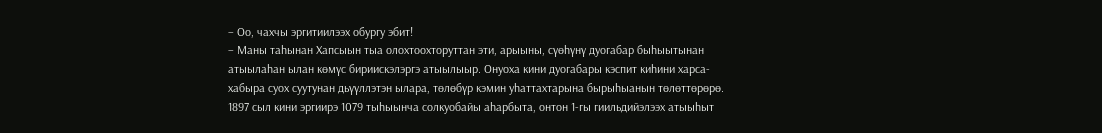– Оо, чахчы эргитиилээх обургу эбит!
– Маны таһынан Хапсыын тыа олохтоохторуттан эти, арыыны, сүөһүнү дуогабар быһыытынан атыылаһан ылан көмүс бириискэлэргэ атыылыыр. Онуоха кини дуогабары кэспит киһини харса-хабыра суох суутунан дьүүллэтэн ылара, төлөбүр кэмин уһаттахтарына бырыһыанын төлөттөрөрө. 1897 сыл кини эргиирэ 1079 тыһыынча солкуобайы аһарбыта, онтон 1-гы гиильдийэлээх атыыһыт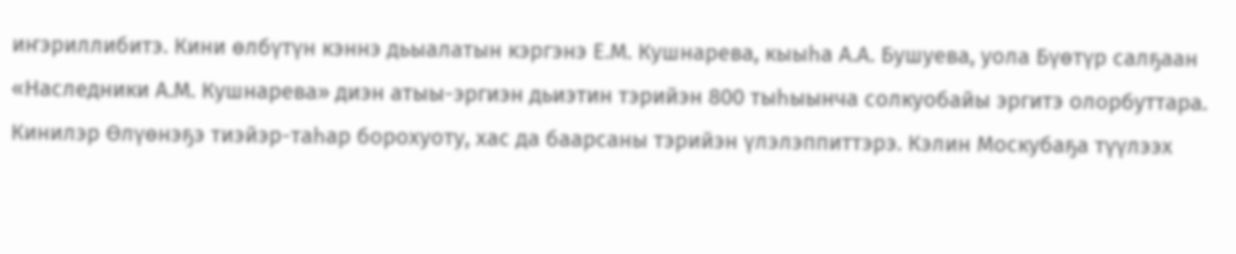иҥэриллибитэ. Кини өлбүтүн кэннэ дьыалатын кэргэнэ Е.М. Кушнарева, кыыһа А.А. Бушуева, уола Бүөтүр салҕаан «Наследники А.М. Кушнарева» диэн атыы-эргиэн дьиэтин тэрийэн 800 тыһыынча солкуобайы эргитэ олорбуттара. Кинилэр Өлүөнэҕэ тиэйэр-таһар борохуоту, хас да баарсаны тэрийэн үлэлэппиттэрэ. Кэлин Москубаҕа түүлээх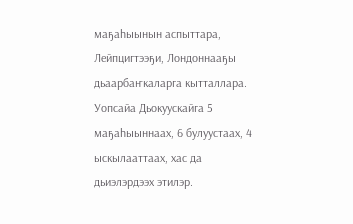маҕаһыынын аспыттара, Лейпцигтээҕи, Лондоннааҕы дьаарбаҥкаларга кытталлара. Уопсайа Дьокуускайга 5 маҕаһыыннаах, 6 булуустаах, 4 ыскылааттаах, хас да дьиэлэрдээх этилэр.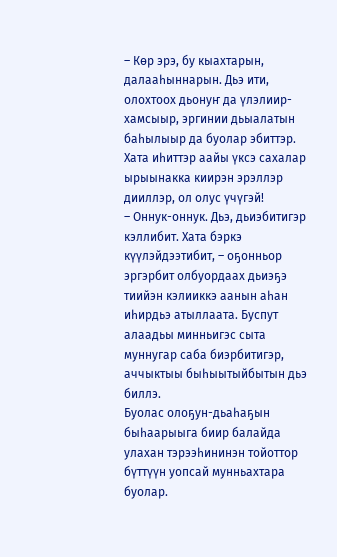– Көр эрэ, бу кыахтарын, далааһыннарын. Дьэ ити, олохтоох дьонуҥ да үлэлиир-хамсыыр, эргинии дьыалатын баһылыыр да буолар эбиттэр. Хата иһиттэр аайы үксэ сахалар ырыынакка киирэн эрэллэр дииллэр, ол олус үчүгэй!
– Оннук-оннук. Дьэ, дьиэбитигэр кэллибит. Хата бэркэ күүлэйдээтибит, – оҕонньор эргэрбит олбуордаах дьиэҕэ тиийэн кэлииккэ аанын аһан иһирдьэ атыллаата. Буспут алаадьы минньигэс сыта муннугар саба биэрбитигэр, аччыктыы быһыытыйбытын дьэ биллэ.
Буолас олоҕун-дьаһаҕын быһаарыыга биир балайда улахан тэрээһининэн тойоттор бүттүүн уопсай мунньахтара буолар.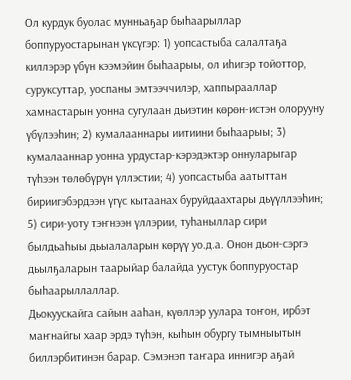Ол курдук буолас мунньаҕар быһаарыллар боппуруостарынан үксүгэр: 1) уопсастыба салалтаҕа киллэрэр үбүн кээмэйин быһаарыы, ол иһигэр тойоттор, суруксуттар, уоспаны эмтээччилэр, хаппырааллар хамнастарын уонна сугулаан дьиэтин көрөн-истэн олорууну үбүлээһин; 2) кумалааннары иитиини быһаарыы; 3) кумалааннар уонна урдустар-кэрэдэктэр оннуларыгар түһээн төлөбүрүн үллэстии; 4) уопсастыба аатыттан бириигэбэрдээн үгүс кытаанах буруйдаахтары дьүүллээһин; 5) сири-уоту тэҥнээн үллэрии, туһаныллар сири былдьаһыы дьыалаларын көрүү уо.д.а. Онон дьон-сэргэ дьылҕаларын таарыйар балайда уустук боппуруостар быһаарыллаллар.
Дьокуускайга сайын ааһан, күөллэр уулара тоҥон, ирбэт маҥнайгы хаар эрдэ түһэн, кыһын обургу тымныытын биллэрбитинэн барар. Сэмэнэп таҥара иннигэр аҕай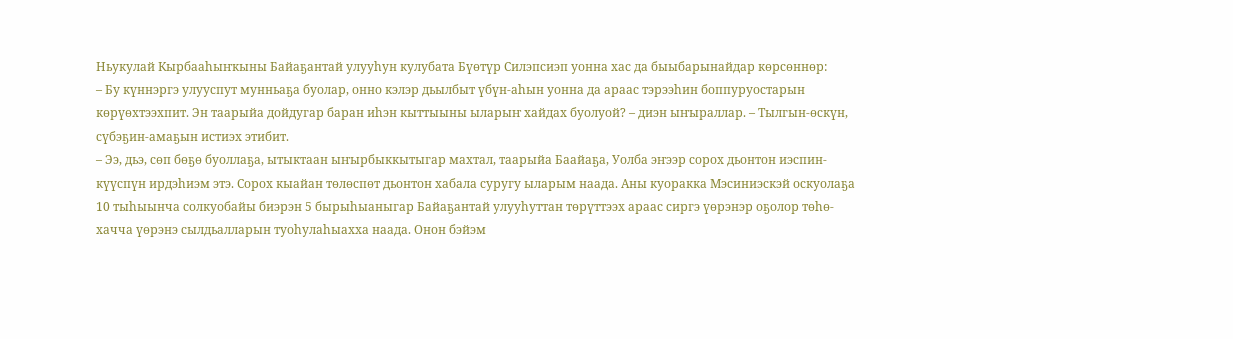Ньукулай Кырбааһыҥкыны Байаҕантай улууһун кулубата Бүөтүр Силэпсиэп уонна хас да быыбарынайдар көрсөннөр:
– Бу күннэргэ улууспут мунньаҕа буолар, онно кэлэр дьылбыт үбүн-аһын уонна да араас тэрээһин боппуруостарын көрүөхтээхпит. Эн таарыйа дойдугар баран иһэн кыттыыны ыларыҥ хайдах буолуой? – диэн ыҥыраллар. – Тылгын-өскүн, сүбэҕин-амаҕын истиэх этибит.
– Ээ, дьэ, сөп бөҕө буоллаҕа, ытыктаан ыҥырбыккытыгар махтал, таарыйа Баайаҕа, Уолба эҥээр сорох дьонтон иэспин-күүспүн ирдэһиэм этэ. Сорох кыайан төлөспөт дьонтон хабала суругу ыларым наада. Аны куоракка Мэсиниэскэй оскуолаҕа 10 тыһыынча солкуобайы биэрэн 5 бырыһыаныгар Байаҕантай улууһуттан төрүттээх араас сиргэ үөрэнэр оҕолор төһө-хачча үөрэнэ сылдьалларын туоһулаһыахха наада. Онон бэйэм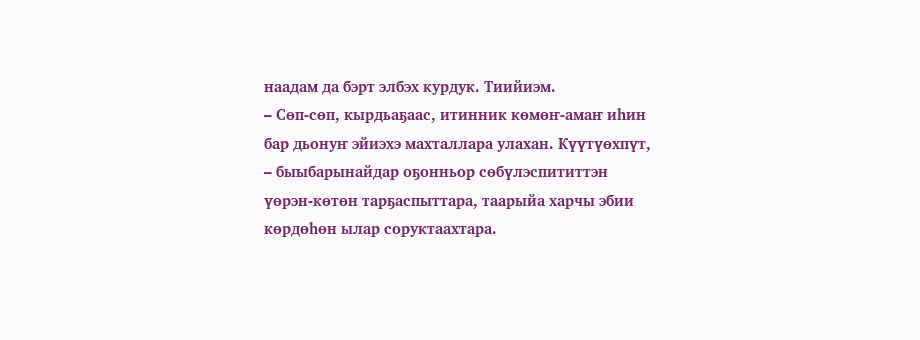наадам да бэрт элбэх курдук. Тиийиэм.
– Сөп-сөп, кырдьаҕаас, итинник көмөҥ-амаҥ иһин бар дьонуҥ эйиэхэ махталлара улахан. Күүтүөхпүт, – быыбарынайдар оҕонньор сөбүлэспититтэн үөрэн-көтөн тарҕаспыттара, таарыйа харчы эбии көрдөһөн ылар соруктаахтара.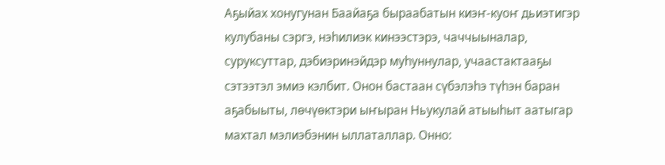Аҕыйах хонугунан Баайаҕа быраабатын киэҥ-куоҥ дьиэтигэр кулубаны сэргэ, нэһилиэк кинээстэрэ, чаччыыналар, суруксуттар, дэбиэринэйдэр муһуннулар, учаастактааҕы сэтээтэл эмиэ кэлбит. Онон бастаан сүбэлэһэ түһэн баран аҕабыыты, лөчүөктэри ыҥыран Ньукулай атыыһыт аатыгар махтал мэлиэбэнин ыллаталлар. Онно: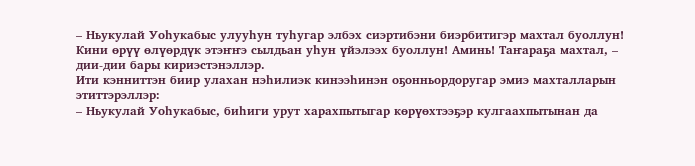– Ньукулай Уоһукабыс улууһун туһугар элбэх сиэртибэни биэрбитигэр махтал буоллун! Кини өрүү өлүөрдүк этэҥҥэ сылдьан уһун үйэлээх буоллун! Аминь! Таҥараҕа махтал, – дии-дии бары кириэстэнэллэр.
Ити кэнниттэн биир улахан нэһилиэк кинээһинэн оҕонньордоругар эмиэ махталларын этиттэрэллэр:
– Ньукулай Уоһукабыс, биһиги урут харахпытыгар көрүөхтээҕэр кулгаахпытынан да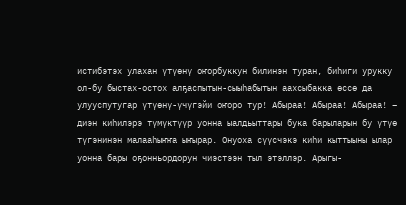истибэтэх улахан үтүөнү оҥорбуккун билинэн туран, биһиги урукку ол-бу быстах-остох алҕаспытын-сыыһабытын аахсыбакка өссө да улууспутугар үтүөнү-үчүгэйи оҥоро тур! Абыраа! Абыраа! Абыраа! – диэн киһилэрэ түмүктүүр уонна ыалдьыттары бука барыларын бу үтүө түгэнинэн малааһыҥҥа ыҥырар. Онуоха сүүсчэкэ киһи кыттыыны ылар уонна бары оҕонньордорун чиэстээн тыл этэллэр. Арыгы-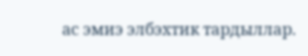ас эмиэ элбэхтик тардыллар.